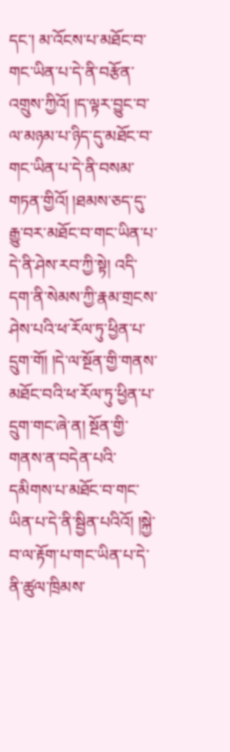དང་། མ་འོངས་པ་མཐོང་བ་གང་ཡིན་པ་དེ་ནི་བརྩོན་འགྲུས་ཀྱིའོ། །ད་ལྟར་བྱུང་བ་ལ་མཉམ་པ་ཉིད་དུ་མཐོང་བ་གང་ཡིན་པ་དེ་ནི་བསམ་གཏན་གྱིའོ། །ཐམས་ཅད་དུ་རྒྱུ་བར་མཐོང་བ་གང་ཡིན་པ་དེ་ནི་ཤེས་རབ་ཀྱི་སྟེ། འདི་དག་ནི་སེམས་ཀྱི་རྣམ་གྲངས་ཤེས་པའི་ཕ་རོལ་ཏུ་ཕྱིན་པ་དྲུག་གོ། །དེ་ལ་སྔོན་གྱི་གནས་མཐོང་བའི་ཕ་རོལ་ཏུ་ཕྱིན་པ་དྲུག་གང་ཞེ་ན། སྔོན་གྱི་གནས་ན་བདེན་པའི་དམིགས་པ་མཐོང་བ་གང་ཡིན་པ་དེ་ནི་སྦྱིན་པའིའོ། །སྐྱེ་བ་ལ་རྟོག་པ་གང་ཡིན་པ་དེ་ནི་ཚུལ་ཁྲིམས་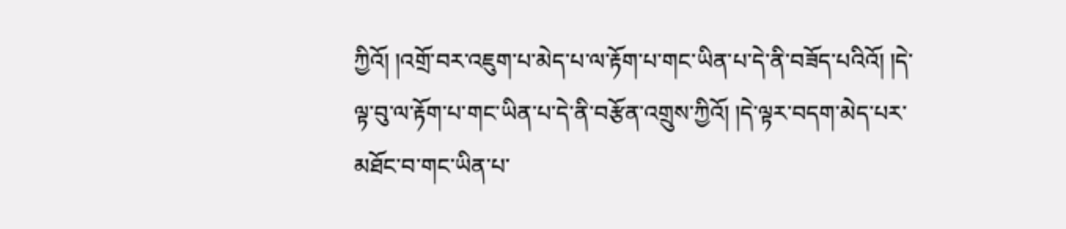ཀྱིའོ། །འགྲོ་བར་འཇུག་པ་མེད་པ་ལ་རྟོག་པ་གང་ཡིན་པ་དེ་ནི་བཟོད་པའིའོ། །དེ་ལྟ་བུ་ལ་རྟོག་པ་གང་ཡིན་པ་དེ་ནི་བརྩོན་འགྲུས་ཀྱིའོ། །དེ་ལྟར་བདག་མེད་པར་མཐོང་བ་གང་ཡིན་པ་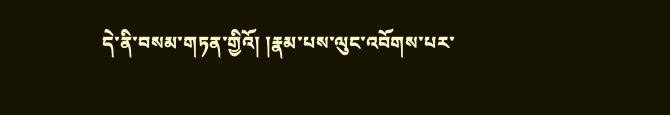དེ་ནི་བསམ་གཏན་གྱིའོ། །རྣམ་པས་ལུང་འབོགས་པར་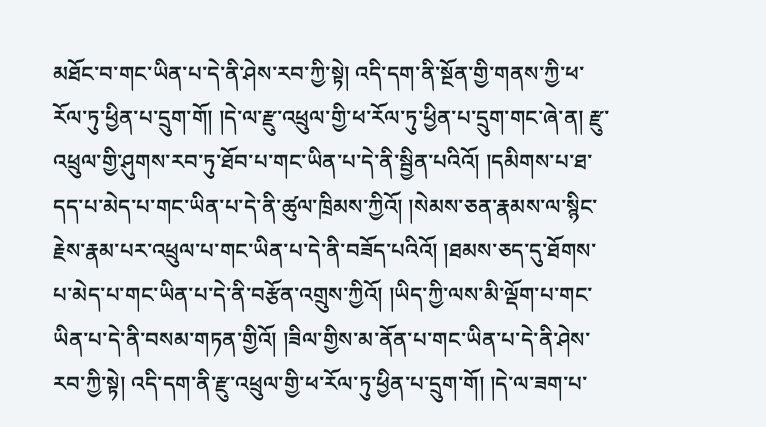མཐོང་བ་གང་ཡིན་པ་དེ་ནི་ཤེས་རབ་ཀྱི་སྟེ། འདི་དག་ནི་སྔོན་གྱི་གནས་ཀྱི་ཕ་རོལ་ཏུ་ཕྱིན་པ་དྲུག་གོ། །དེ་ལ་རྫུ་འཕྲུལ་གྱི་ཕ་རོལ་ཏུ་ཕྱིན་པ་དྲུག་གང་ཞེ་ན། རྫུ་འཕྲུལ་གྱི་ཤུགས་རབ་ཏུ་ཐོབ་པ་གང་ཡིན་པ་དེ་ནི་སྦྱིན་པའིའོ། །དམིགས་པ་ཐ་དད་པ་མེད་པ་གང་ཡིན་པ་དེ་ནི་ཚུལ་ཁྲིམས་ཀྱིའོ། །སེམས་ཅན་རྣམས་ལ་སྙིང་རྗེས་རྣམ་པར་འཕྲུལ་པ་གང་ཡིན་པ་དེ་ནི་བཟོད་པའིའོ། །ཐམས་ཅད་དུ་ཐོགས་པ་མེད་པ་གང་ཡིན་པ་དེ་ནི་བརྩོན་འགྲུས་ཀྱིའོ། །ཡིད་ཀྱི་ལས་མི་ལྡོག་པ་གང་ཡིན་པ་དེ་ནི་བསམ་གཏན་གྱིའོ། །ཟིལ་གྱིས་མ་ནོན་པ་གང་ཡིན་པ་དེ་ནི་ཤེས་རབ་ཀྱི་སྟེ། འདི་དག་ནི་རྫུ་འཕྲུལ་གྱི་ཕ་རོལ་ཏུ་ཕྱིན་པ་དྲུག་གོ། །དེ་ལ་ཟག་པ་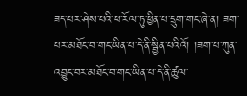ཟད་པར་ཤེས་པའི་ཕ་རོལ་ཏུ་ཕྱིན་པ་དྲུག་གང་ཞེ་ན། ཟག་པར་མཐོང་བ་གང་ཡིན་པ་དེ་ནི་སྦྱིན་པའིའོ། །ཟག་པ་ཀུན་འབྱུང་བར་མཐོང་བ་གང་ཡིན་པ་དེ་ནི་ཚུལ་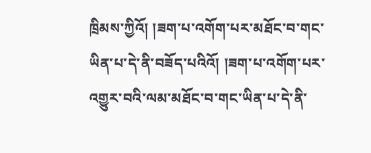ཁྲིམས་ཀྱིའོ། །ཟག་པ་འགོག་པར་མཐོང་བ་གང་ཡིན་པ་དེ་ནི་བཟོད་པའིའོ། །ཟག་པ་འགོག་པར་འགྱུར་བའི་ལམ་མཐོང་བ་གང་ཡིན་པ་དེ་ནི་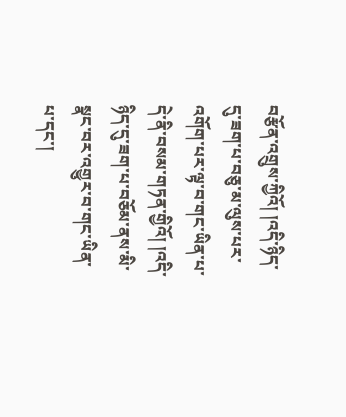བརྩོན་འགྲུས་ཀྱིའོ། །འདི་ཉིད་དུ་ཟག་པ་བཅུ་མ་ལུས་པར་འགོག་པར་ལྟ་བ་གང་ཡིན་པ་དེ་ནི་བསམ་གཏན་གྱིའོ། །འདི་ཉིད་དུ་ཟག་པ་བཅོམ་ནས་མི་སྣང་བར་འགྱུར་བ་གང་ཡིན་པ་དང་།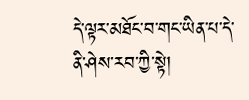དེ་ལྟར་མཐོང་བ་གང་ཡིན་པ་དེ་ནི་ཤེས་རབ་ཀྱི་སྟེ།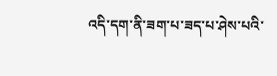འདི་དག་ནི་ཟག་པ་ཟད་པ་ཤེས་པའི་